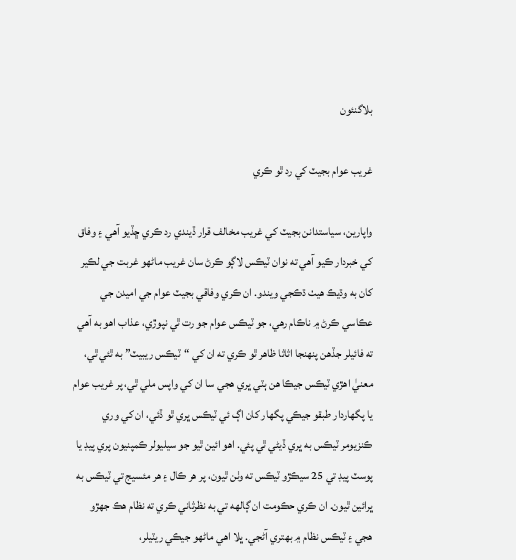بلاگنئون

غريب عوام بجيٽ کي رد ٿو ڪري

واپارين، سياستدانن بجيٽ کي غريب مخالف قرار ڏيندي رد ڪري ڇڏيو آهي ۽ وفاق کي خبردار ڪيو آهي ته نوان ٽيڪس لاڳو ڪرڻ سان غريب ماڻهو غربت جي لڪير کان به وڌيڪ هيٺ ڌڪجي ويندو. ان ڪري وفاقي بجيٽ عوام جي اميدن جي عڪاسي ڪرڻ ۾ ناڪام رهي، جو ٽيڪس عوام جو رت ٿي نپوڙي، عذاب اهو به آهي ته فائيلر جڏهن پنهنجا اثاثا ظاهر ٿو ڪري ته ان کي “ٽيڪس ريبيٽ” به ٿئي ٿي، معنيٰ اهڙي ٽيڪس جيڪا هن ٻٽي ڀري هجي سا ان کي واپس ملي ٿي، پر غريب عوام يا پگهاردار طبقو جيڪي پگهار کان اڳ ئي ٽيڪس ڀري ٿو ڏئي، ان کي وري ڪنزيومر ٽيڪس به ڀري ڏيڻي ٿي پئي. اهو ائين ٿيو جو سيليولر ڪمپنيون پري پيڊ يا پوسٽ پيڊ تي 25 سيڪڙو ٽيڪس ته وٺن ٿيون، پر هر ڪال ۽ هر مئسيج تي ٽيڪس به ڀرائين ٿيون. ان ڪري حڪومت ان ڳالھه تي به نظرثاني ڪري ته نظام هڪ جهڙو هجي ۽ ٽيڪس نظام ۾ بهتري آڻجي. ڀلا اهي ماڻهو جيڪي ريٽيلر،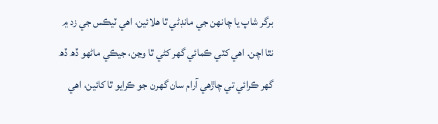برگر شاپ يا چانھن جي مانڊڻي ٿا هلائين، اهي ٽيڪس جي زد ۾ نٿا اچن. اهي کٽي ڪمائي گهر کڻي ٿا وڃن، جيڪي ماڻهو ڏھ ڏھ گهر ڪرائي تي چاڙهي آرام سان گهرن جو ڪرايو ٿا کائين، اهي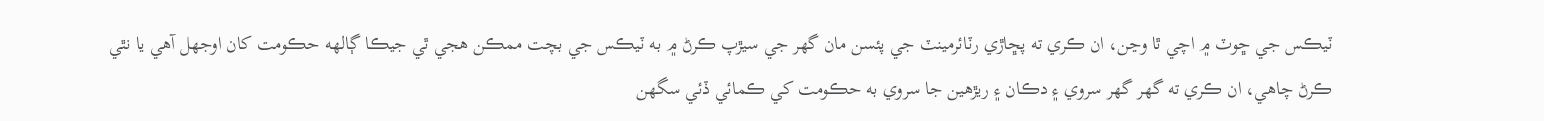ٽيڪس جي ڇوٽ ۾ اچي ٿا وڃن، ان ڪري ته پڇاڙي رٽائرمينٽ جي پئسن مان گهر جي سيڙپ ڪرڻ ۾ به ٽيڪس جي بچت ممڪن هجي ٿي جيڪا ڳالھه حڪومت کان اوجهل آهي يا نٿي ڪرڻ چاهي، ان ڪري ته گهر گهر سروي ۽ دڪان ۽ ريڙهين جا سروي به حڪومت کي ڪمائي ڏئي سگهن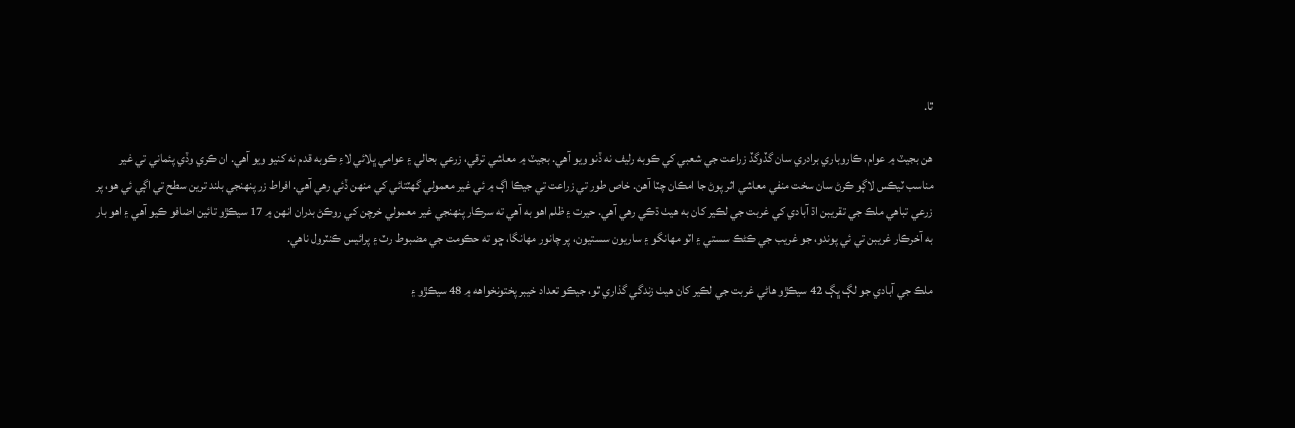ٿا.

هن بجيٽ ۾ عوام، ڪاروباري برادري سان گڏوگڏ زراعت جي شعبي کي ڪوبه رليف نه ڏنو ويو آهي. بجيٽ ۾ معاشي ترقي، زرعي بحالي ۽ عوامي ڀلائي لاءِ ڪوبه قدم نه کنيو ويو آهي. ان ڪري وڏي پئماني تي غير مناسب ٽيڪس لاڳو ڪرڻ سان سخت منفي معاشي اثر پوڻ جا امڪان چٽا آهن. خاص طور تي زراعت تي جيڪا اڳ ۾ ئي غير معمولي گهٽتائي کي منهن ڏئي رهي آهي. افراط زر پنهنجي بلند ترين سطح تي اڳي ئي هو، پر زرعي تباهي ملڪ جي تقريبن اڌ آبادي کي غربت جي لڪير کان به هيٺ ڌڪي رهي آهي. حيرت ۽ ظلم اهو به آهي ته سرڪار پنهنجي غير معمولي خرچن کي روڪڻ بدران انهن ۾ 17 سيڪڙو تائين اضافو ڪيو آهي ۽ اهو بار به آخرڪار غريبن تي ئي پوندو، جو غريب جي ڪڻڪ سستي ۽ اٽو مهانگو ۽ ساريون سستيون، پر چانور مهانگا، ڇو ته حڪومت جي مضبوط رٽ ۽ پرائيس ڪنٽرول ناهي.

ملڪ جي آبادي جو لڳ ڀڳ 42 سيڪڙو هاڻي غربت جي لڪير کان هيٺ زندگي گذاري ٿو، جيڪو تعداد خيبر پختونخواهه ۾ 48 سيڪڙو ۽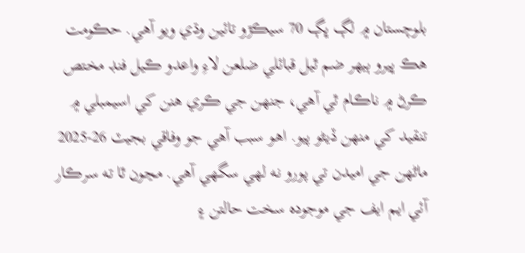بلوچستان ۾ لڳ ڀڳ 70 سيڪڙو تائين وڌي ويو آهي. حڪومت هڪ ڀيرو ٻيهر ضم ٿيل قبائلي ضلعن لاءِ واعدو ڪيل فنڊ مختص ڪرڻ ۾ ناڪام ٿي آهي، جنهن جي ڪري هنن کي اسيمبلي ۾ تنقيد کي منهن ڏيڻو پيو. اهو سبب آهي جو وفاقي بجيٽ 26-2025 ماڻهن جي اميدن تي پورو نه لهي سگهي آهي. مڃون ٿا ته سرڪار آئي ايم ايف جي موجوده سخت حالتن ۽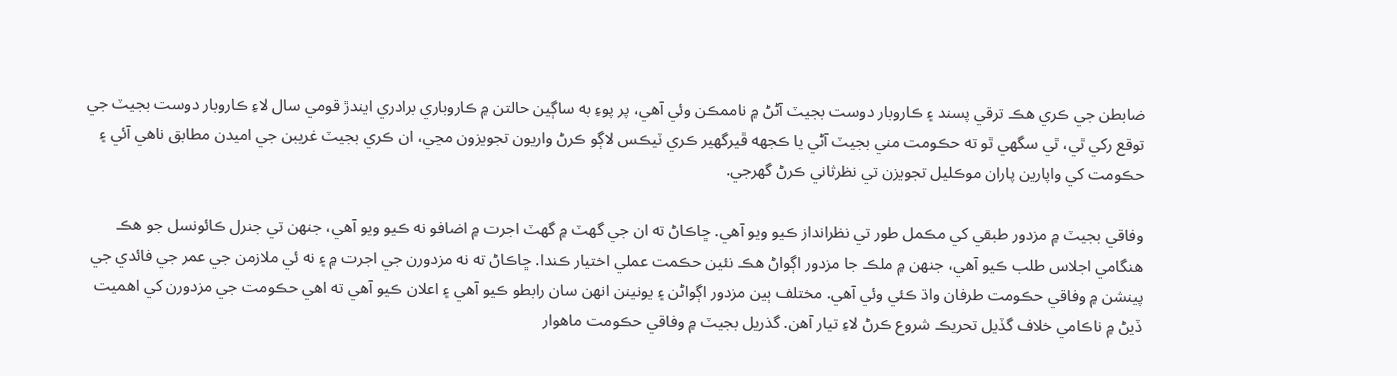ضابطن جي ڪري هڪ ترقي پسند ۽ ڪاروبار دوست بجيٽ آڻڻ ۾ ناممڪن وئي آهي، پر پوءِ به ساڳين حالتن ۾ ڪاروباري برادري ايندڙ قومي سال لاءِ ڪاروبار دوست بجيٽ جي توقع رکي ٿي، ٿي سگهي ٿو ته حڪومت مني بجيٽ آڻي يا ڪجھه ڦيرگهير ڪري ٽيڪس لاڳو ڪرڻ واريون تجويزون مڃي، ان ڪري بجيٽ غريبن جي اميدن مطابق ناهي آئي ۽ حڪومت کي واپارين پاران موڪليل تجويزن تي نظرثاني ڪرڻ گهرجي.

وفاقي بجيٽ ۾ مزدور طبقي کي مڪمل طور تي نظرانداز ڪيو ويو آهي. ڇاڪاڻ ته ان جي گهٽ ۾ گهٽ اجرت ۾ اضافو نه ڪيو ويو آهي، جنهن تي جنرل ڪائونسل جو هڪ هنگامي اجلاس طلب ڪيو آهي، جنهن ۾ ملڪ جا مزدور اڳواڻ هڪ نئين حڪمت عملي اختيار ڪندا. ڇاڪاڻ ته نه مزدورن جي اجرت ۾ ۽ نه ئي ملازمن جي عمر جي فائدي جي پينشن ۾ وفاقي حڪومت طرفان واڌ ڪئي وئي آهي. مختلف ٻين مزدور اڳواڻن ۽ يونينن انهن سان رابطو ڪيو آهي ۽ اعلان ڪيو آهي ته اهي حڪومت جي مزدورن کي اهميت ڏيڻ ۾ ناڪامي خلاف گڏيل تحريڪ شروع ڪرڻ لاءِ تيار آهن. گذريل بجيٽ ۾ وفاقي حڪومت ماهوار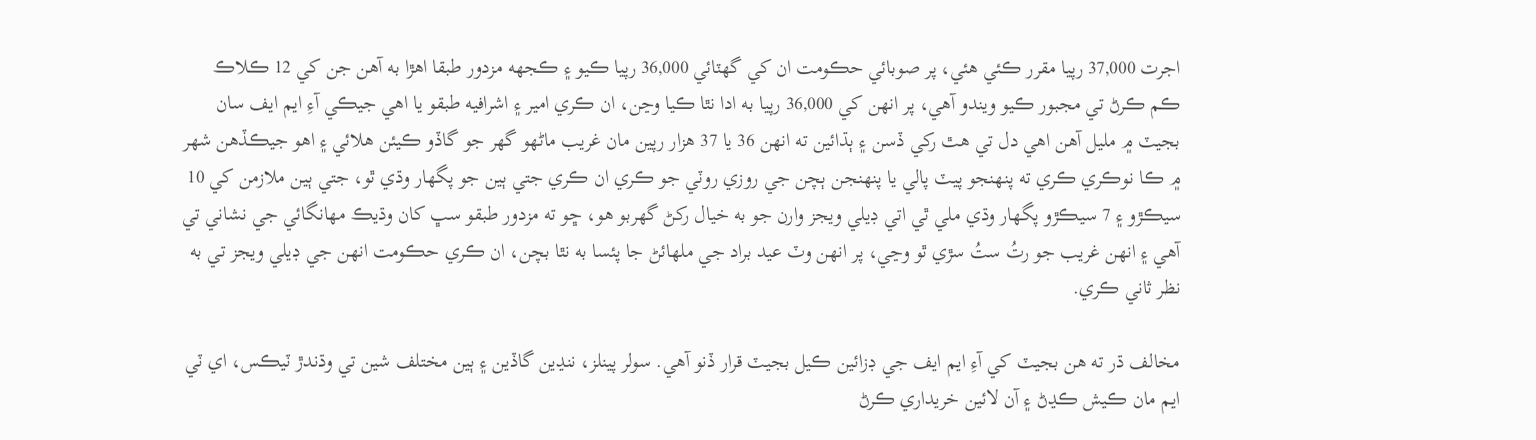اجرت 37,000 رپيا مقرر ڪئي هئي، پر صوبائي حڪومت ان کي گهٽائي 36,000 رپيا ڪيو ۽ ڪجھه مزدور طبقا اهڙا به آهن جن کي 12 ڪلاڪ ڪم ڪرڻ تي مجبور ڪيو ويندو آهي، پر انهن کي 36,000 رپيا به ادا نٿا ڪيا وڃن، ان ڪري امير ۽ اشرافيه طبقو يا اهي جيڪي آءِ ايم ايف سان بجيٽ ۾ مليل آهن اهي دل تي هٿ رکي ڏسن ۽ ٻڌائين ته انهن 36 يا 37 هزار رپين مان غريب ماڻهو گهر جو گاڏو ڪيئن هلائي ۽ اهو جيڪڏهن شهر ۾ ڪا نوڪري ڪري ته پنهنجو پيٽ پالي يا پنهنجن ٻچن جي روزي روٽي جو ڪري ان ڪري جتي ٻين جو پگهار وڌي ٿو، جتي ٻين ملازمن کي 10 سيڪڙو ۽ 7 سيڪڙو پگهار وڌي ملي ٿي اتي ڊيلي ويجز وارن جو به خيال رکڻ گهربو هو، ڇو ته مزدور طبقو سڀ کان وڌيڪ مهانگائي جي نشاني تي آهي ۽ انهن غريب جو رتُ ستُ سڙي ٿو وڃي، پر انهن وٽ عيد براد جي ملهائڻ جا پئسا به نٿا بچن، ان ڪري حڪومت انهن جي ڊيلي ويجز تي به نظر ثاني ڪري.

مخالف ڌر ته هن بجيٽ کي آءِ ايم ايف جي ڊزائين ڪيل بجيٽ قرار ڏنو آهي. سولر پينلز، ننڍين گاڏين ۽ ٻين مختلف شين تي وڌندڙ ٽيڪس، اي ٽي ايم مان ڪيش ڪڍڻ ۽ آن لائين خريداري ڪرڻ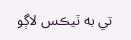تي به ٽيڪس لاڳو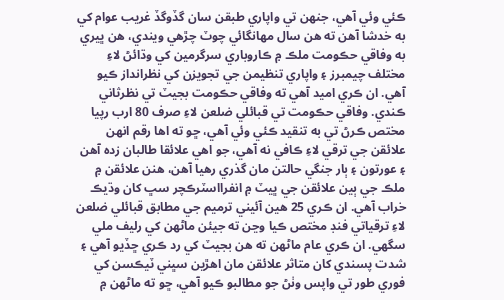ڪئي وئي آهي، جنهن تي واپاري طبقن سان گڏوگڏ غريب عوام کي به خدشا آهن ته هن سال مهانگائي چوٽ چڙهي ويندي، هن ڀيري به وفاقي حڪومت ملڪ ۾ ڪاروباري سرگرمين کي وڌائڻ لاءِ مختلف چيمبرز ۽ واپاري تنظيمن جي تجويزن کي نظرانداز ڪيو آهي. ان ڪري اميد آهي ته وفاقي حڪومت بجيٽ تي نظرثاني ڪندي. وفاقي حڪومت تي قبائلي ضلعن لاءِ صرف 80 ارب رپيا مختص ڪرڻ تي به تنقيد ڪئي وئي آهي، ڇو ته اها رقم انهن علائقن جي ترقي لاءِ ڪافي نه آهي، جو اهي علائقا طالبان زده آهن ۽ عورتون ۽ ٻار جنگي حالتن مان گذري رهيا آهن، هنن علائقن ۾ ملڪ جي ٻين علائقن جي ڀيٽ ۾ انفرااسٽرڪچر سڀ کان وڌيڪ خراب آهي. ان ڪري 25 هين آئيني ترميم جي مطابق قبائلي ضلعن لاءِ ترقياتي فنڊ مختص ڪيا وڃن ته جيئن ماڻهن کي رليف ملي سگهي. ان ڪري عام ماڻهن ته هن بجيٽ کي رد ڪري ڇڏيو آهي ۽ شدت پسندي کان متاثر علائقن مان اهڙين سڀني ٽيڪسن کي فوري طور تي واپس وٺڻ جو مطالبو ڪيو آهي، ڇو ته ماڻهن ۾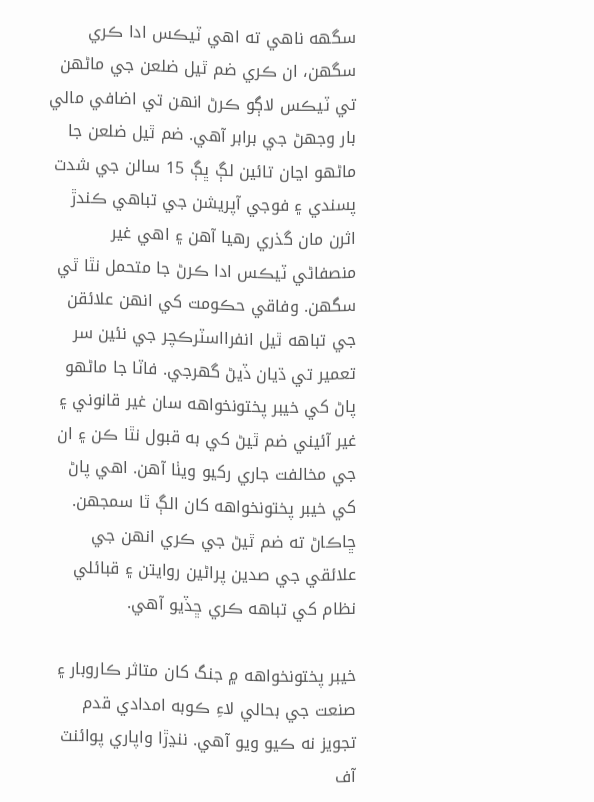سگهه ناهي ته اهي ٽيڪس ادا ڪري سگهن، ان ڪري ضم ٿيل ضلعن جي ماڻهن تي ٽيڪس لاڳو ڪرڻ انهن تي اضافي مالي بار وجهڻ جي برابر آهي. ضم ٿيل ضلعن جا ماڻهو اڃان تائين لڳ ڀڳ 15 سالن جي شدت پسندي ۽ فوجي آپريشن جي تباهي ڪندڙ اثرن مان گذري رهيا آهن ۽ اهي غير منصفاڻي ٽيڪس ادا ڪرڻ جا متحمل نٿا ٿي سگهن. وفاقي حڪومت کي انهن علائقن جي تباهه ٿيل انفرااسٽرڪچر جي نئين سر تعمير تي ڌيان ڏيڻ گهرجي. فاٽا جا ماڻهو پاڻ کي خيبر پختونخواهه سان غير قانوني ۽ غير آئيني ضم ٿيڻ کي به قبول نٿا ڪن ۽ ان جي مخالفت جاري رکيو ويٺا آهن. اهي پاڻ کي خيبر پختونخواهه کان الڳ ٿا سمجهن. ڇاڪاڻ ته ضم ٿيڻ جي ڪري انهن جي علائقي جي صدين پراڻين روايتن ۽ قبائلي نظام کي تباهه ڪري ڇڏيو آهي.

خيبر پختونخواهه ۾ جنگ کان متاثر ڪاروبار ۽ صنعت جي بحالي لاءِ ڪوبه امدادي قدم تجويز نه ڪيو ويو آهي. ننڍڙا واپاري پوائنٽ آف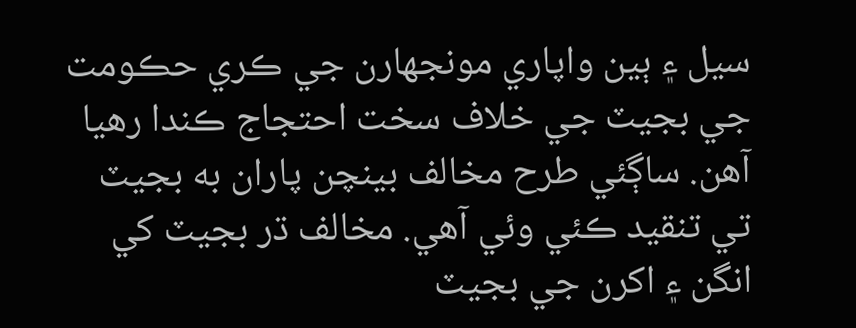سيل ۽ ٻين واپاري مونجهارن جي ڪري حڪومت جي بجيٽ جي خلاف سخت احتجاج ڪندا رهيا آهن. ساڳئي طرح مخالف بينچن پاران به بجيٽ تي تنقيد ڪئي وئي آهي. مخالف ڌر بجيٽ کي انگن ۽ اکرن جي بجيٽ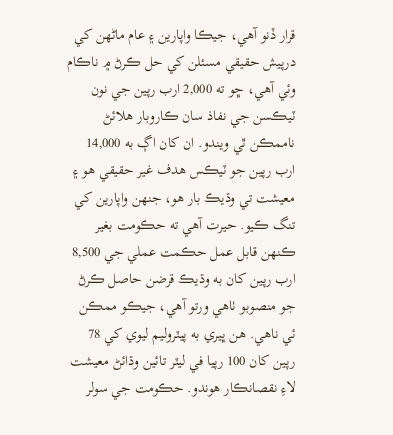قرار ڏنو آهي، جيڪا واپارين ۽ عام ماڻهن کي درپيش حقيقي مسئلن کي حل ڪرڻ ۾ ناڪام وئي آهي، ڇو ته 2,000 ارب رپين جي نون ٽيڪسن جي نفاذ سان ڪاروبار هلائڻ ناممڪن ٿي ويندو. ان کان اڳ به 14,000 ارب رپين جو ٽيڪس هدف غير حقيقي هو ۽ معيشت تي وڌيڪ بار هو، جنهن واپارين کي تنگ ڪيو. حيرت آهي ته حڪومت بغير ڪنهن قابل عمل حڪمت عملي جي 8,500 ارب رپين کان به وڌيڪ قرضن حاصل ڪرڻ جو منصوبو ٺاهي ورتو آهي، جيڪو ممڪن ئي ناهي. هن ڀيري به پيٽروليم ليوي کي 78 رپين کان 100 رپيا في ليٽر تائين وڌائڻ معيشت لاءِ نقصانڪار هوندو. حڪومت جي سولر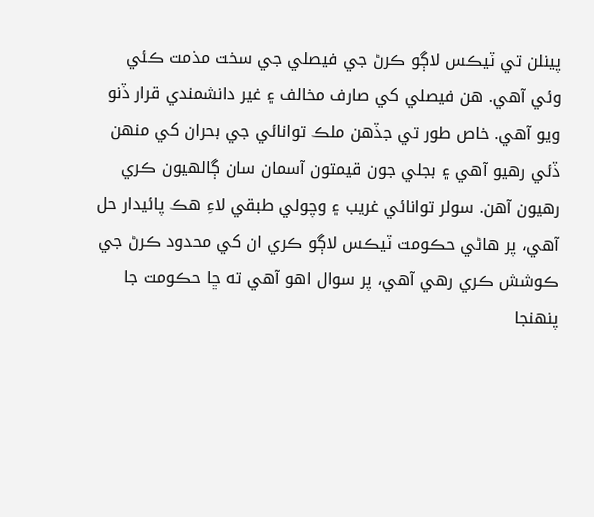پينلن تي ٽيڪس لاڳو ڪرڻ جي فيصلي جي سخت مذمت ڪئي وئي آهي. هن فيصلي کي صارف مخالف ۽ غير دانشمندي قرار ڏنو ويو آهي. خاص طور تي جڏهن ملڪ توانائي جي بحران کي منهن ڏئي رهيو آهي ۽ بجلي جون قيمتون آسمان سان ڳالهيون ڪري رهيون آهن. سولر توانائي غريب ۽ وچولي طبقي لاءِ هڪ پائيدار حل آهي، پر هاڻي حڪومت ٽيڪس لاڳو ڪري ان کي محدود ڪرڻ جي ڪوشش ڪري رهي آهي، پر سوال اهو آهي ته ڇا حڪومت جا پنهنجا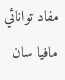مفاد توانائي مافيا سان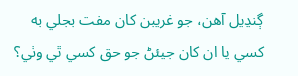ڳنڍيل آهن، جو غريبن کان مفت بجلي به کسي يا ان کان جيئڻ جو حق کسي ٿي وٺي؟